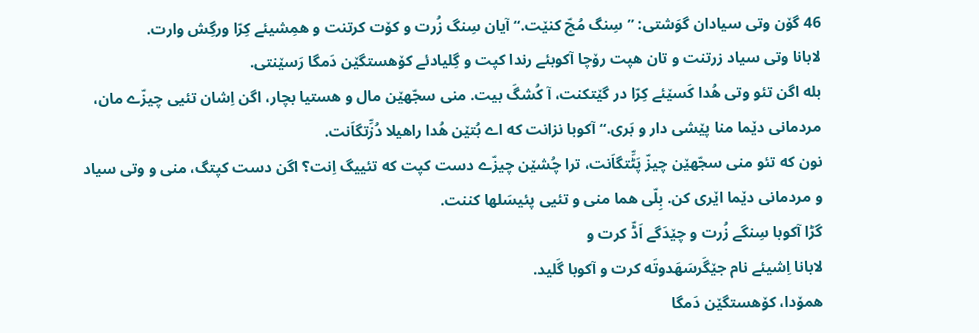46 گۆن وتی سیادان گوَشتی: ”سِنگ مُچّ کنێت.“ آیان سِنگ زُرت و کۆت کرتنت و همِشیئے کِرّا ورگِش وارت.
لابانا وتی سیاد زرتنت و تان هپت رۆچا آکوبئے رندا کپت و گِلیادئے کۆهستگێن دَمگا رَسێنتی.
بله اگن تئو وتی هُدا کَسێئے کِرّا در گێتکنت، آ کُشگَ بیت. منی سجّهێن مال و هستیا بچار، اگن اِشان تئیی چیزّے مان، مردمانی دێما منا پێشی دار و بَری.“ آکوبا نزانت که اے بُتێن هُدا راهیلا دُزِّتگاَنت.
نون که تئو منی سجّهێن چیزّ پَٹِّتگاَنت، ترا چُشێن چیزّے دست کپت که تئییگ اِنت؟ اگن دست کپتگ، منی و وتی سیاد و مردمانی دێما اێری کن. بِلّی هما منی و تئیی پئیسَلها کننت.
گڑا آکوبا سِنگے زُرت و چێدَگے اَڈّ کرت و
لابانا اِشیئے نام جێگَرسَهَدوتَه کرت و آکوبا گَلید.
همۆدا، کۆهستگێن دَمگا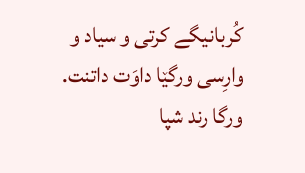کُربانیگے کرتی و سیاد و وارِسی ورگێا داوَت داتنت. ورگا رند شپا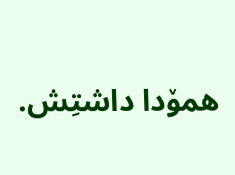همۆدا داشتِش.